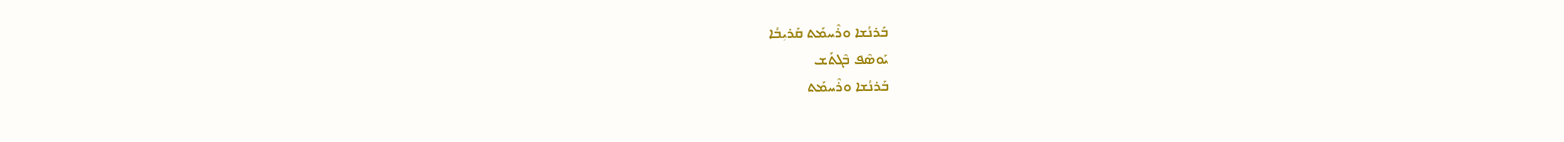ܒܰܪܢܳܫܐ ܘܪܶܚܡܰܬ ܩܰܪܝܼܒܳܐ
ܝܰܘܣܶܦ ܒܶܓܬܰܫ
ܒܰܪܢܳܫܐ ܘܪܶܚܡܰܬ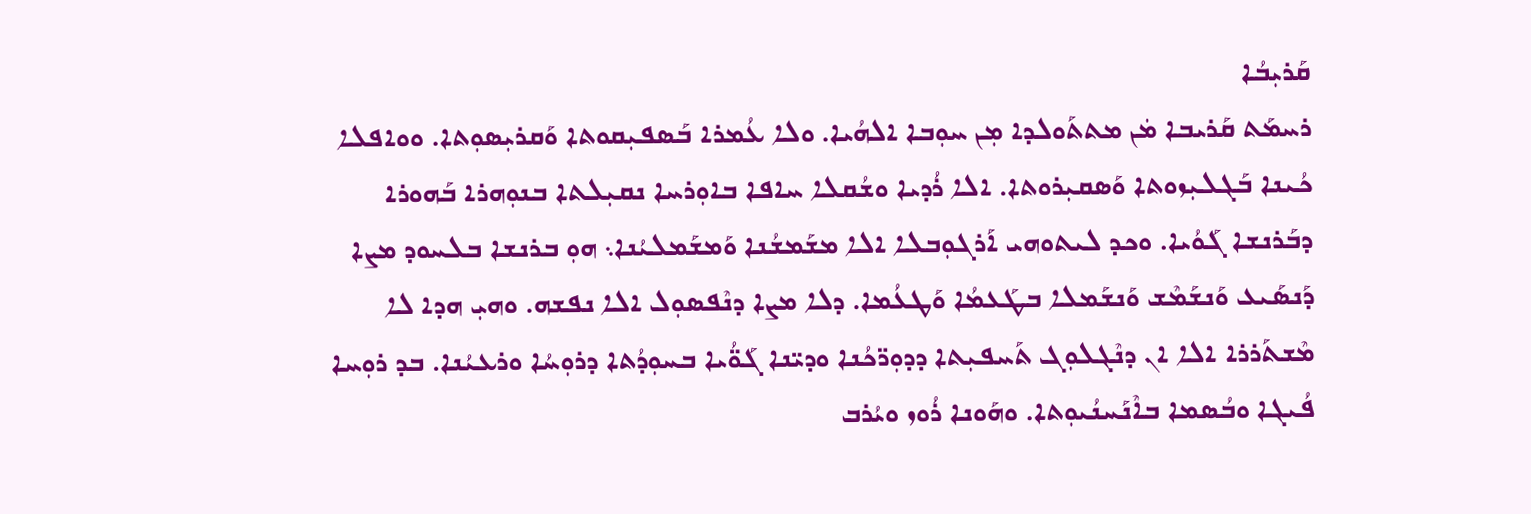ܩܰܪܝܼܒܳܐ
ܪܚܡܰܬ ܩܰܪܝܒܐ ܡܿܢ ܡܬܬܰܘܠܕܐ ܡܼܢ ܚܘܼܒܐ ܐܠܗܳܝܐ. ܘܠܐ ܥܳܡܪܐ ܒܰܣܦܝܼܩܘܬܐ ܘܰܩܪܝܼܣܘܼܬܐ. ܘܘܐܦܠܐ ܟܳܝܢܐ ܒܰܓܠܝܼܙܘܬܐ ܘܰܣܩܝܼܪܘܬܐ. ܐܠܐ ܪܳܕܝܐ ܘܫܳܩܠܐ ܚܐܦܐ ܒܐܘܼܪܚܐ ܢܩܝܼܠܬܐ ܒܢܘܼܗܪܐ ܒܰܗܘܪܐ ܕܒܰܪܢܫܐ ܓܰܘܳܝܐ. ܘܟܕ ܠܝܬܘܗܝ ܐܰܪܓܘܼܒܠܐ ܐܠܐ ܡܫܰܡܫܳܢܐ ܘܰܡܫܰܡܠܝܳܢܐ܆ ܗܘܼ ܒܪܢܫܐ ܒܠܚܘܕ ܡܨܐ ܕܰܢܣܰܝܥ ܘܰܢܫܰܡܶܫ ܘܰܢܫܰܡܠܐ ܒܛܰܥܡܳܐ ܘܰܛܥܳܡܐ. ܕܠܐ ܡܨܐ ܕܢܶܦܣܘܼܠ ܐܠܐ ܢܦܫܗ. ܘܗܝܼ ܗܕܐ ܠܐ ܡܶܫܬܰܪܪܐ ܐܠܐ ܐܢ ܕܢܶܓܠܘܼܓ ܬܰܚܦܝܼܬܐ ܕܕܘܼܪ̈ܟܳܢܐ ܘܕܝ̈ܢܐ ܓܰܘ̈ܳܝܐ ܒܚܘܼܕܳܬܐ ܕܪܘܼܚܳܐ ܘܪܥܝܳܢܐ. ܒܕ ܪܘܼܚܐ ܦܳܝܓܐ ܘܒܳܣܡܐ ܒܐܶܢܰܚܢܳܝܘܼܬܐ. ܘܗܰܘܢܐ ܪܳܘܙ ܘܝܳܪܒ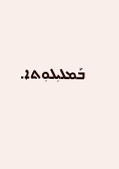ܒܰܡܠܝܼܠܘܼܬܐ.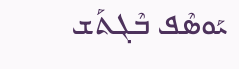ܝܰܘܣܶܦ ܒܶܓܬܰܫ